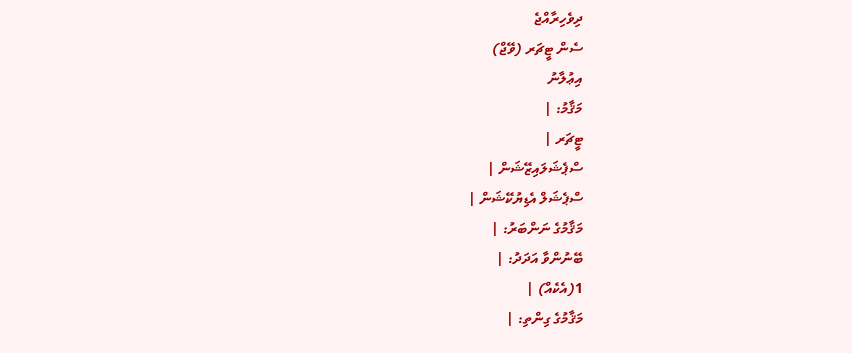ދިވެހިރާއްޖެ
ސެން ޓީޗަރ (ވޭޖް)
އިޢުލާނު
މަޤާމު: |
ޓީޗަރ |
ސްޕެޝަލައިޒޭޝަން |
ސްޕެޝަލް އެޑިޔުކޭޝަން |
މަޤާމުގެ ނަންބަރު: |
ބޭނުންވާ އަދަދު: |
1(އެކެއް) |
މަޤާމުގެ ގިންތި: |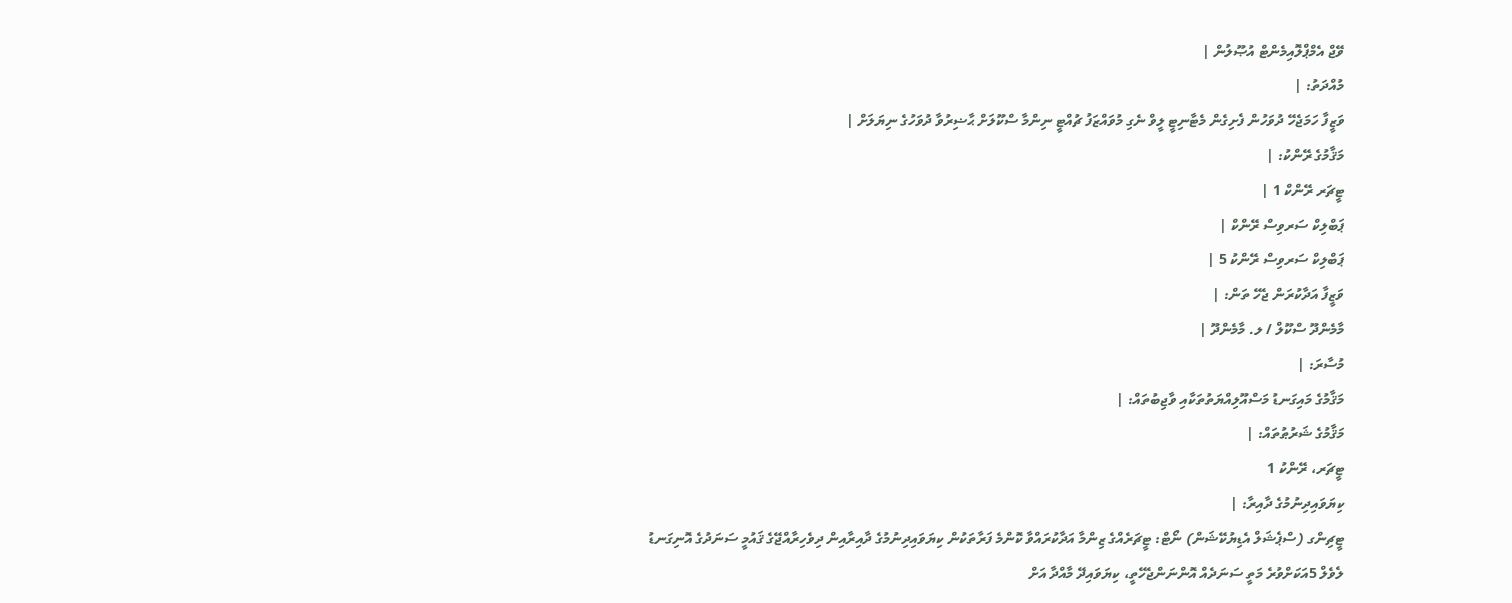ވޭޖް އެމްޕްލޮއިމެންޓް އުޞޫލުން |
މުއްދަތު: |
ވަޒީފާ ހަމަޖެހޭ ދުވަހުން ފެށިގެން މެޓާނިޓީ ލީވް ނެގި މުވައްޒަފު ޗުއްޓީ ނިންމާ ސްކޫލަށް ޙާޟިރުވާ ދުވަހުގެ ނިޔަލަށް |
މަޤާމުގެ ރޭންކު: |
ޓީޗަރ ރޭންކް 1 |
ޕަބްލިކް ސަރވިސް ރޭންކް |
ޕަބްލިކް ސަރވިސް ރޭންކު 5 |
ވަޒީފާ އަދާކުރަން ޖެހޭ ތަން: |
މާމެންދޫ ސްކޫލް / ލ. މާމެންދޫ |
މުސާރަ: |
މަޤާމުގެ މައިގަނޑު މަސްއޫލިއްޔަތުތަކާއި ވާޖިބުތައް: |
މަޤާމުގެ ޝަރުޠުތައް: |
ޓީޗަރ، ރޭންކު 1
ކިޔަވައިދިނުމުގެ ދާއިރާ: |
ޓީޗިންގ (ސްޕެޝަލް އެޑިޔުކޭޝަން) ނޯޓް: ޓީޗަރެއްގެ ޒިންމާ އަދާކުރައްވާ ކޮންމެ ފަރާތަކުން ކިޔަވައިދިނުމުގެ ދާއިރާއިން ދިވެހިރާއްޖޭގެ ޤައުމީ ސަނަދުގެ އޮނިގަނޑު ލެވެލް 5އަކަށްވުރެ މަތީ ސަނަދެއް އޮންނަންޖެހޭތީ، ކިޔަވައިދޭ މާއްދާ އަށް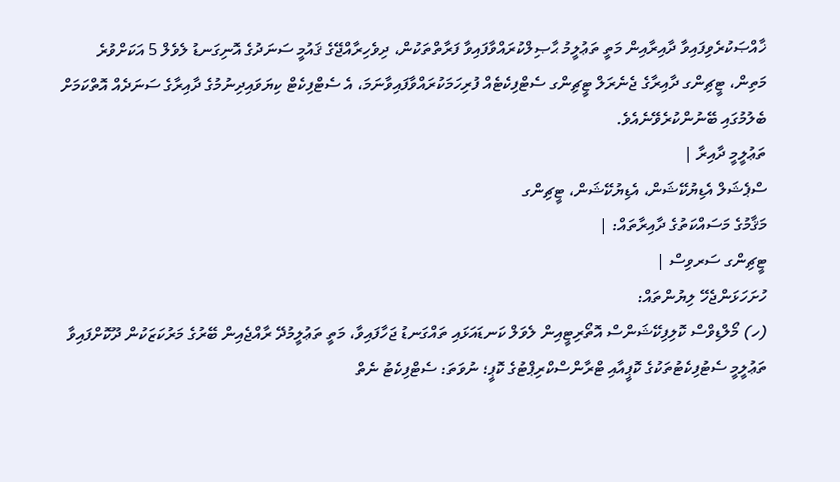ޚާއްޞަކުރެވިފައިވާ ދާއިރާއިން މަތީ ތަޢުލީމު ޙާޞިލްކުރައްވާފައިވާ ފަރާތްތަކުން، ދިވެހިރާއްޖޭގެ ޤައުމީ ސަނަދުގެ އޮނިގަނޑު ލެވެލް 5 އަކަށްވުރެ މަތިން، ޓީޗިންގ ދާއިރާގެ ޖެނެރަލް ޓީޗިންގ ސެޓްފިކެޓެއް ފުރިހަމަކުރައްވާފައިވާނަމަ، އެ ސެޓްފިކެޓް ކިޔަވައިދިނުމުގެ ދާއިރާގެ ސަނަދެއް އޮތްކަމަށް ބެލުމުގައި ބޭނުންކުރެވޭނެއެވެ.
ތަޢުލީމީ ދާއިރާ |
ސްޕެޝަލް އެޑިޔުކޭޝަން، އެޑިޔުކޭޝަން، ޓީޗިންގ
މަޤާމުގެ މަސައްކަތުގެ ދާއިރާތައް: |
ޓީޗިންގ ސަރވިސް |
ހުށަހަޅަންޖެހޭ ލިޔުންތައް:
(ހ) މޯލްޑިވްސް ކޮލިފިކޭޝަންސް އޮތޯރިޓީއިން ލެވަލް ކަނޑައަޅައި ތައްގަނޑު ޖަހާފައިވާ، މަތީ ތަޢުލީމުދޭ ރާއްޖެއިން ބޭރުގެ މަރުކަޒަކުން ދޫކޮށްފައިވާ ތަޢުލީމީ ސެޓުފިކެޓުތަކުގެ ކޮޕީއާއި ޓްރާންސްކްރިޕްޓުގެ ކޮޕީ؛ ނުވަތަ: ސެޓްފިކެޓު ނެތް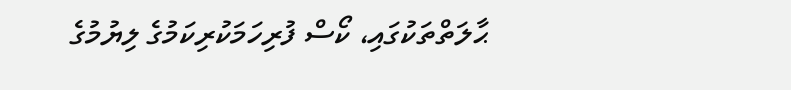ޙާލަތްތަކުގައި، ކޯސް ފުރިހަމަކުރިކަމުގެ ލިޔުމުގެ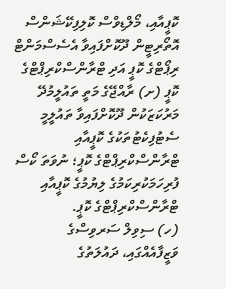ކޮޕީއާއި، މޯލްޑިވްސް ކޮލިފިކޭޝަންސް އޮތޯރިޓީން ދޫކޮށްފައިވާ އެސެސްމަންޓް ރިޕޯޓްގެ ކޮޕީ އަދި ޓްރާންސްކްރިޕްޓްގެ ކޮޕީ (ށ) ރާއްޖޭގެ މަތީ ތައުލީމުދޭ މަރުކަޒަކުން ދޫކޮށްފައިވާ ތައުލީމީ ސެޓުފިކެޓުތަކުގެ ކޮޕީއާއި ޓްރާންސްކްރިޕްޓްގެ ކޮޕީ؛ ނުވަތަ ކޯސް ފުރިހަމަކުރިކަމުގެ ލިޔުމުގެ ކޮޕީއާއި ޓްރާންސްކްރިޕްޓްގެ ކޮޕީ.
(ހ) ސިވިލް ސަރވިސްގެ ވަޒީފާއެއްގައި، ދައުލަތުގެ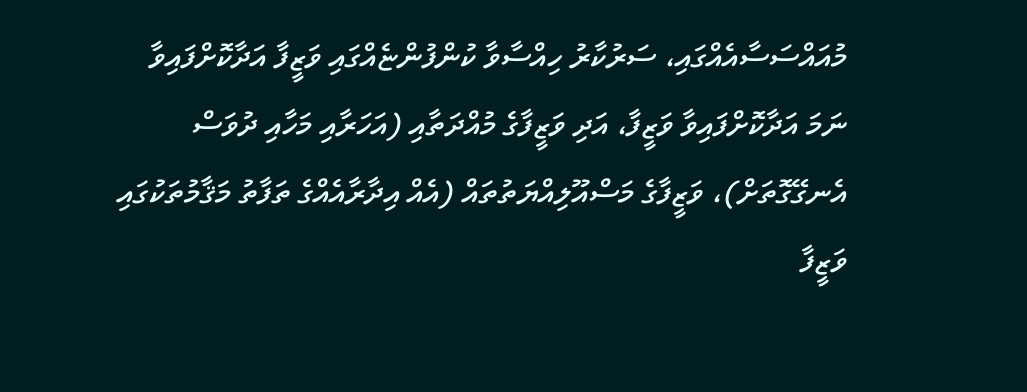މުއައްސަސާއެއްގައި، ސަރުކާރު ހިއްސާވާ ކުންފުންޏެއްގައި ވަޒީފާ އަދާކޮށްފައިވާ ނަމަ އަދާކޮށްފައިވާ ވަޒީފާ، އަދި ވަޒީފާގެ މުއްދަތާއި (އަހަރާއި މަހާއި ދުވަސް އެނގޭގޮތަށް)، ވަޒީފާގެ މަސްއޫލިއްޔަތުތައް (އެއް އިދާރާއެއްގެ ތަފާތު މަޤާމުތަކުގައި ވަޒީފާ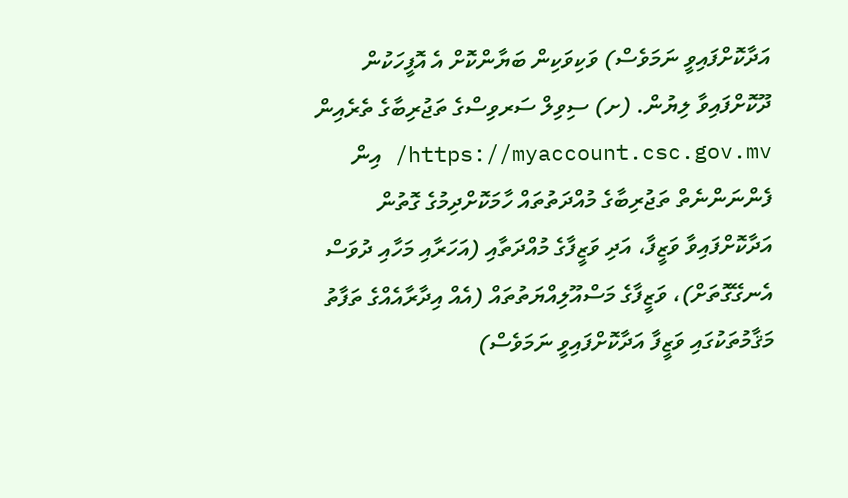އަދާކޮށްފައިވީ ނަމަވެސް) ވަކިވަކިން ބަޔާންކޮށް އެ އޮފީހަކުން ދޫކޮށްފައިވާ ލިޔުން. (ށ) ސިވިލް ސަރވިސްގެ ތަޖުރިބާގެ ތެރެއިން https://myaccount.csc.gov.mv/ އިން ފެންނަންނެތް ތަޖުރިބާގެ މުއްދަތުތައް ހާމަކޮށްދިމުގެ ގޮތުން އަދާކޮށްފައިވާ ވަޒީފާ، އަދި ވަޒީފާގެ މުއްދަތާއި (އަހަރާއި މަހާއި ދުވަސް އެނގޭގޮތަށް)، ވަޒީފާގެ މަސްއޫލިއްޔަތުތައް (އެއް އިދާރާއެއްގެ ތަފާތު މަޤާމުތަކުގައި ވަޒީފާ އަދާކޮށްފައިވީ ނަމަވެސް)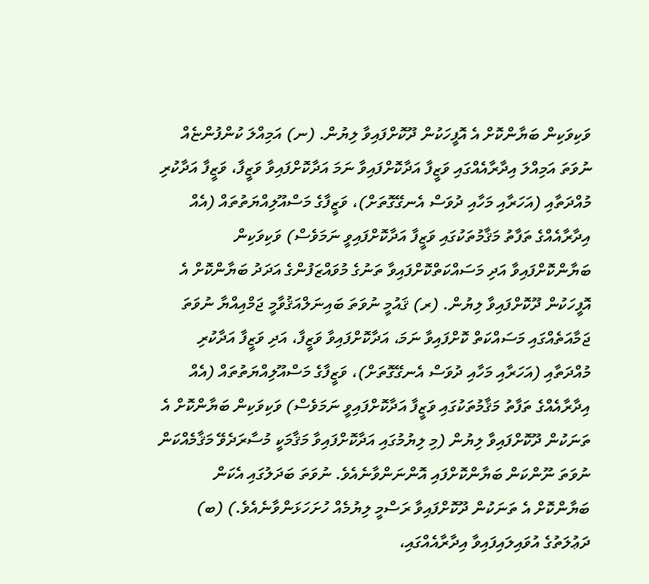ވަކިވަކިން ބަޔާންކޮށް އެ އޮފީހަކުން ދޫކޮށްފައިވާ ލިޔުން. (ނ) އަމިއްލަ ކުންފުންޏެއް ނުވަތަ އަމިއްލަ އިދާރާއެއްގައި ވަޒީފާ އަދާކޮށްފައިވާ ނަމަ އަދާކޮށްފައިވާ ވަޒީފާ، ވަޒީފާ އަދާކުރި މުއްދަތާއި (އަހަރާއި މަހާއި ދުވަސް އެނގޭގޮތަށް)، ވަޒީފާގެ މަސްއޫލިއްޔަތުތައް (އެއް އިދާރާއެއްގެ ތަފާތު މަޤާމުތަކުގައި ވަޒީފާ އަދާކޮށްފައިވީ ނަމަވެސް) ވަކިވަކިން ބަޔާންކޮށްފައިވާ އަދި މަސައްކަތްކޮށްފައިވާ ތަނުގެ މުވައްޒަފުންގެ އަދަދު ބަޔާންކޮށް އެ އޮފީހަކުން ދޫކޮށްފައިވާ ލިޔުން. (ރ) ޤައުމީ ނުވަތަ ބައިނަލްއަޤުވާމީ ޖަމްއިއްޔާ ނުވަތަ ޖަމާއަތެއްގައި މަސައްކަތް ކޮށްފައިވާ ނަމަ، އަދާކޮށްފައިވާ ވަޒީފާ، އަދި ވަޒީފާ އަދާކުރި މުއްދަތާއި (އަހަރާއި މަހާއި ދުވަސް އެނގޭގޮތަށް)، ވަޒީފާގެ މަސްއޫލިއްޔަތުތައް (އެއް އިދާރާއެއްގެ ތަފާތު މަޤާމުތަކުގައި ވަޒީފާ އަދާކޮށްފައިވީ ނަމަވެސް) ވަކިވަކިން ބަޔާންކޮށް އެ ތަނަކުން ދޫކޮށްފައިވާ ލިޔުން (މި ލިޔުމުގައި އަދާކޮށްފައިވާ މަޤާމަކީ މުސާރަދެވޭ މަޤާމެއްކަން ނުވަތަ ނޫންކަން ބަޔާންކޮށްފައި އޮންނަންވާނެއެވެ. ނުވަތަ ބަދަލުގައި އެކަން ބަޔާންކޮށް އެ ތަނަކުން ދޫކޮށްފައިވާ ރަސްމީ ލިޔުމެއް ހުށަހަޅަންވާނެއެވެ.) (ބ) ދަޢުލަތުގެ އުވައިލައިފައިވާ އިދާރާއެއްގައި،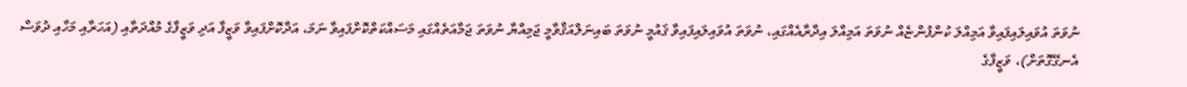ނުވަތަ އުވައިލައިފައިވާ އަމިއްލަ ކުންފުންޏެއް ނުވަތަ އަމިއްލަ އިދާރާއެއްގައި، ނުވަތަ އުވައިލައިފައިވާ ޤައުމީ ނުވަތަ ބައިނަލްއަޤްވާމީ ޖަމިއްޔާ ނުވަތަ ޖަމާއަތެއްގައި މަސައްކަތްކޮށްފައިވާ ނަމަ، އަދާކޮށްފައިވާ ވަޒީފާ އަދި ވަޒީފާގެ މުއްދަތާއި (އަހަރާއި މަހާއި ދުވަސް އެނގޭގޮތަށް)، ވަޒީފާގެ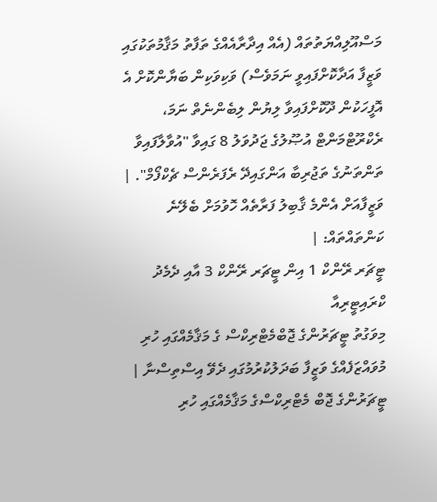މަސްއޫލިއްޔަތުތައް (އެއް އިދާރާއެއްގެ ތަފާތު މަޤާމުތަކުގައި ވަޒީފާ އަދާކޮށްފައިވީ ނަމަވެސް) ވަކިވަކިން ބަޔާންކޮށް އެ އޮފީހަކުން ދޫކޮށްފައިވާ ލިޔުން ލިބެންނެތް ނަމަ، ރެކްރޫޓްމަންޓް އުޞޫލުގެ ޖަދުވަލު 8 ގައިވާ "އުވާލާފައިވާ ތަންތަނުގެ ތަޖުރިބާ އަންގައިދޭ ރެފަރެންސް ޗެކްފޯމް". |
ވަޒީފާއަށް އެންމެ ޤާބިލު ފަރާތެއް ހޮވުމަށް ބެލޭނެ ކަންތައްތައް: |
ޓީޗަރ ރޭންކް 1 އިން ޓީޗަރ ރޭންކް 3 އާއި ދެމެދު ކްރައިޓީރިއާ
މިވަގުތު ޓީޗަރުންގެ ޖޮބްމެޓްރިކްސް ގެ މަޤާމެއްގައި ހުރި މުވައްޒަފެއްގެ ވަޒީފާ ބަދަލުކުރުމުގައި ދެވޭ އިސްތިސްނާ |
ޓީޗަރުންގެ ޖޮބް މެޓްރިކްސްގެ މަޤާމެއްގައި ހުރި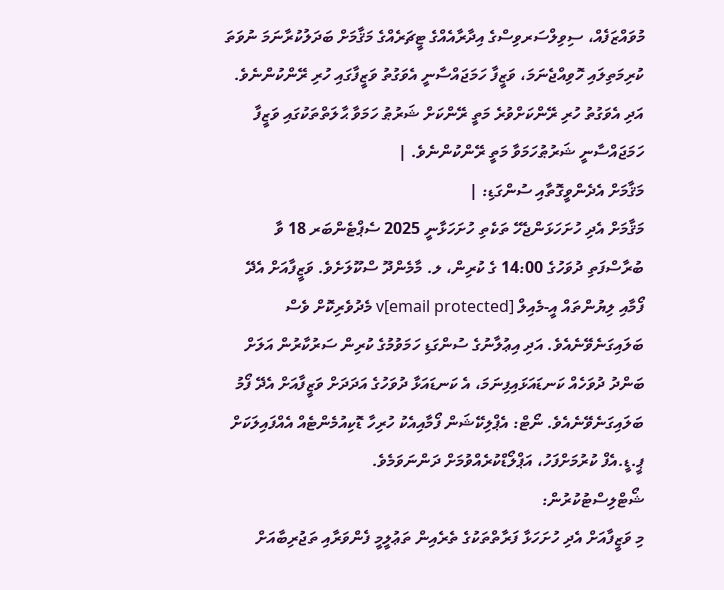މުވައްޒަފެއް، ސިވިލްސަރވިސްގެ އިދާރާއެއްގެ ޓީޗަރެއްގެ މަޤާމަށް ބަދަލުކުރާނަމަ ނުވަތަ ކުރިމަތިލައި ހޮވިއްޖެނަމަ، ވަޒީފާ ހަމަޖައްސާނީ އެވަގުތު ވަޒީފާގައި ހުރި ރޭންކުންނެވެ. އަދި އެވަގުތު ހުރި ރޭންކަށްވުރެ މަތީ ރޭންކަށް ޝަރުޠު ހަމަވާ ޙާލަތްތަކުގައި ވަޒީފާ ހަމަޖައްސާނީ ޝަރުޠުހަމަވާ މަތީ ރޭންކުންނެވެ. |
މަޤާމަށް އެދެންވީގޮތާއި ސުންގަޑި: |
މަޤާމަށް އެދި ހުށަހަޅަންޖެހޭ ތަކެތި ހުށަހަޅާނީ 2025 ސެޕްޓެންބަރ 18 ވާ ބުރާސްފަތި ދުވަހުގެ 14:00 ގެ ކުރިން، ލ. މާމެންދޫ ސްކޫލަށެވެ. ވަޒީފާއަށް އެދޭ ފޯމާއި ލިޔުންތައް އީ-މެއިލް [email protected]v މެދުވެރިކޮށް ވެސް ބަލައިގަނެވޭނެއެވެ. އަދި އިޢުލާނުގެ ސުންގަޑި ހަމަވުމުގެ ކުރިން ސަރުކާރުން އަލަށް ބަންދު ދުވަހެއް ކަނޑައަޅައިފިނަމަ، އެ ކަނޑައަޅާ ދުވަހުގެ އަދަދަށް ވަޒީފާއަށް އެދޭ ފޯމު ބަލައިގަނެވޭނެއެވެ. ނޯޓް: އެޕްލިކޭޝަން ފޯމާއިއެކު ހުރިހާ ޑޮކިއުމެންޓެއް އެއްފައިލަކަށް ޕީ.ޑީ.އެފް ކުރުމަށްފަހު، އަޕްލޯޑްކުރެއްވުމަށް ދަންނަވަމެވެ.
ޝޯޓްލިސްޓުކުރުން:
މި ވަޒީފާއަށް އެދި ހުށަހަޅާ ފަރާތްތަކުގެ ތެރެއިން ތަޢުލީމީ ފެންވަރާއި ތަޖުރިބާއަށް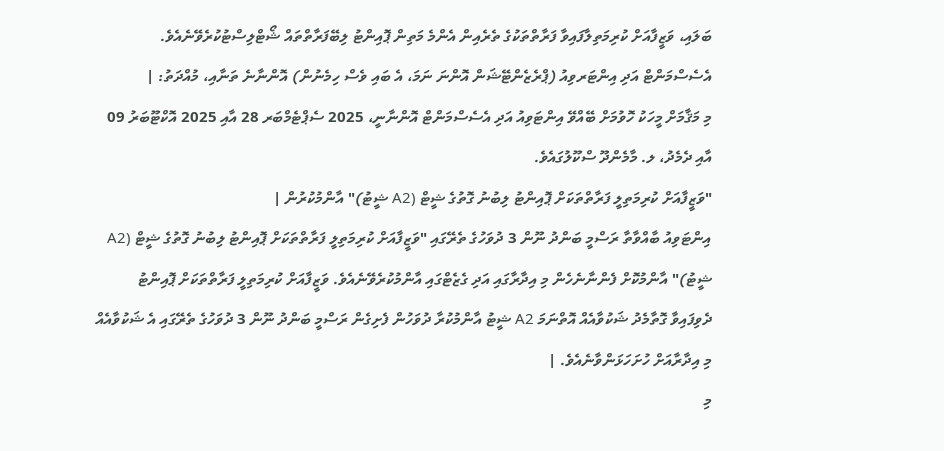ބަލައި، ވަޒީފާއަށް ކުރިމަތިލާފައިވާ ފަރާތްތަކުގެ ތެރެއިން އެންމެ މަތިން ޕޮއިންޓު ލިބޭފަރާތްތައް ޝޯޓްލިސްޓުކުރެވޭނެއެވެ.
އެސެސްމަންޓް އަދި އިންޓަރވިއު (ޕްރެޒެންޓޭޝަން އޮންނަ ނަމަ، އެ ބައި ވެސް ހިމެނުން) އޮންނާނެ ތަނާއި، މުއްދަތު: |
މި މަޤާމަށް މީހަކު ހޮވުމަށް ބޭއްވޭ އިންޓަވިއު އަދި އެސެސްމަންޓް އޮންނާނީ، 2025 ސެޕްޓެމްބަރ 28 އާއި 2025 އޮކްޓޫބަރު 09 އާއި ދެމެދު، ލ. މާމެންދޫ ސްކޫލުގައެވެ.
"ވަޒީފާއަށް ކުރިމަތިލީ ފަރާތްތަކަށް ޕޮއިންޓު ލިބުނު ގޮތުގެ ޝީޓް (A2 ޝީޓު)" އާންމުކުރުން |
އިންޓަވިއު ބާއްވާތާ ރަސްމީ ބަންދު ނޫން 3 ދުވަހުގެ ތެރޭގައި "ވަޒީފާއަށް ކުރިމަތިލީ ފަރާތްތަކަށް ޕޮއިންޓު ލިބުނު ގޮތުގެ ޝީޓް (A2 ޝީޓު)" އާންމުކޮށް ފެންނާނެހެން މި އިދާރާގައި އަދި ގެޒެޓްގައި އާންމުކުރެވޭނެއެވެ. ވަޒީފާއަށް ކުރިމަތިލީ ފަރާތްތަކަށް ޕޮއިންޓު ދެވިފައިވާ ގޮތާމެދު ޝަކުވާއެއް އޮތްނަމަ A2 ޝީޓު އާންމުކުރާ ދުވަހުން ފެށިގެން ރަސްމީ ބަންދު ނޫން 3 ދުވަހުގެ ތެރޭގައި އެ ޝަކުވާއެއް މި އިދާރާއަށް ހުށަހަޅަންވާނެއެވެ. |
މި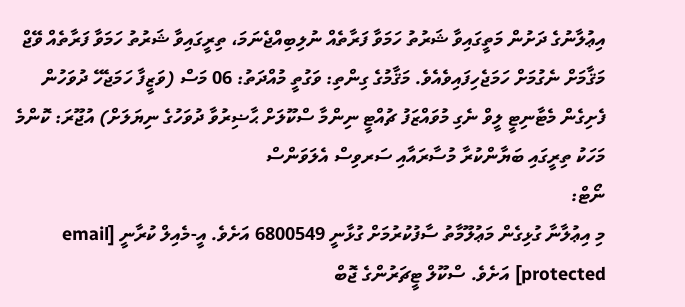އިޢުލާނުގެ ދަށުން މަތީގައިވާ ޝަރުތު ހަމަވާ ފަރާތެއް ނުލިބިއްޖެނަމަ، ތިރީގައިވާ ޝަރުތު ހަމަވާ ފަރާތެއް ވޭޖް މަޤާމަށް ނެގުމަށް ހަމަޖެހިފައިވެއެވެ. މަޤާމުގެ ގިންތި: ވަގުތީ މުއްދަތު: 06 މަސް (ވަޒީފާ ހަމަޖެހޭ ދުވަހުން ފެށިގެން މެޓާނިޓީ ލީވް ނެގި މުވައްޒަފު ޗުއްޓީ ނިންމާ ސްކޫލަށް ޙާޟިރުވާ ދުވަހުގެ ނިޔަލަށް) އުޖޫރަ: ކޮންމެ މަހަކު ތިރީގައި ބަޔާންކުރާ މުސާރައާއި ސަރވިސް އެލަވަންސް
ނޯޓް:
މި އިޢުލާނާ ގުޅިގެން މަޢުލޫމާތު ސާފުކުރުމަށް ގުޅާނީ 6800549 އަށެވެ. އީ-މެއިލް ކުރާނީ [email protected] އަށެވެ. ސްކޫލް ޓީޗަރުންގެ ޖޮބް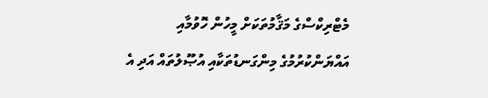މެޓްރިކްސްގެ މަޤާމުތަކަށް މީހުން ހޮވުމާއި އައްޔަންކުރުމުގެ މިންގަނޑުތަކާއި އުޞޫލުތައް އަދި އެ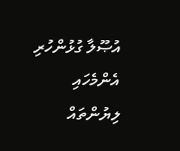އުޞޫލާ ގުޅުންހުރި އެންމެހައި ލިޔުންތައް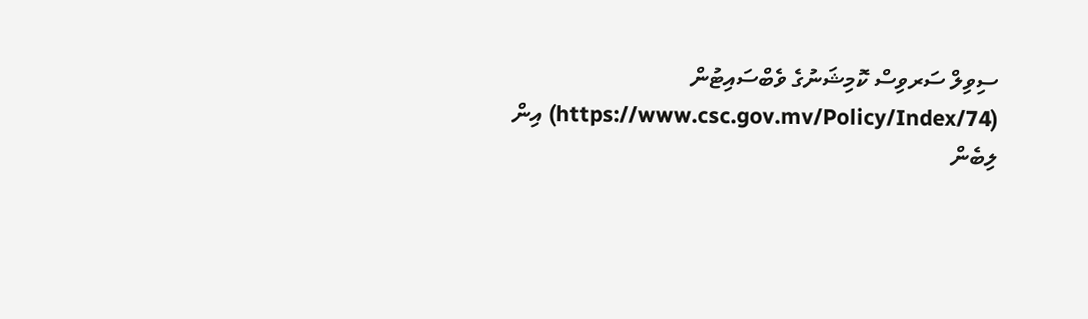ސިވިލް ސަރވިސް ކޮމިޝަނުގެ ވެބްސައިޓުން (https://www.csc.gov.mv/Policy/Index/74) އިން ލިބެން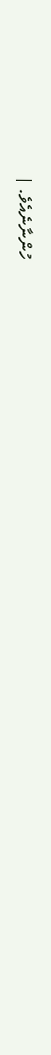ހުންނާނެއެވެ. |